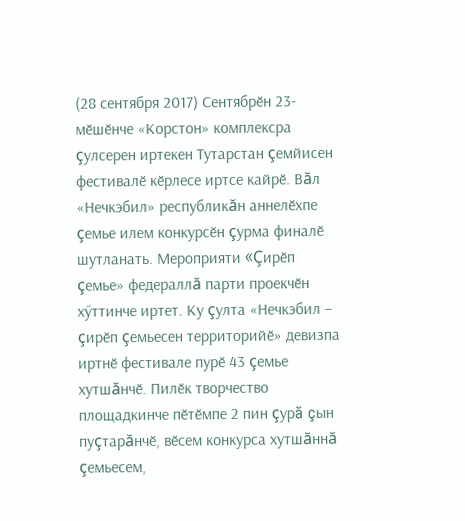(28 сентября 2017) Сентябрӗн 23-мӗшӗнче «Корстон» комплексра çулсерен иртекен Тутарстан çемйисен фестивалӗ кӗрлесе иртсе кайрӗ. Вăл «Нечкэбил» республикăн аннелӗхпе çемье илем конкурсӗн çурма финалӗ шутланать. Мероприяти «Çирӗп çемье» федераллă парти проекчӗн хӳттинче иртет. Ку çулта «Нечкэбил – çирӗп çемьесен территорийӗ» девизпа иртнӗ фестивале пурӗ 43 çемье хутшăнчӗ. Пилӗк творчество площадкинче пӗтӗмпе 2 пин çурă çын пуçтарăнчӗ, вӗсем конкурса хутшăннă çемьесем,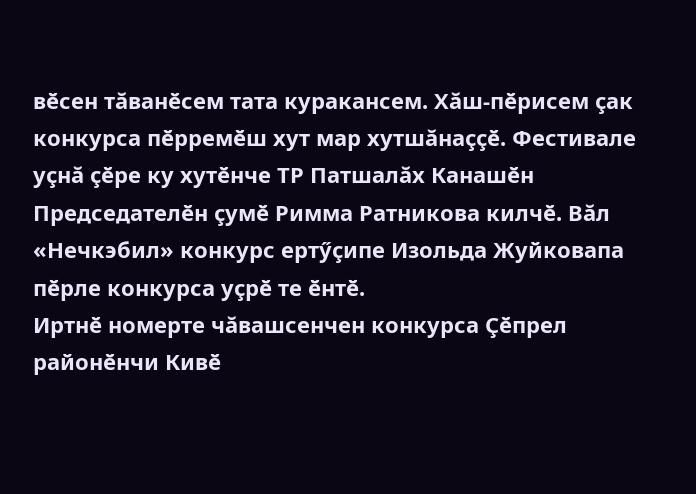вӗсен тăванӗсем тата куракансем. Хăш-пӗрисем çак конкурса пӗрремӗш хут мар хутшăнаççӗ. Фестивале уçнă çӗре ку хутӗнче ТР Патшалăх Канашӗн Председателӗн çумӗ Римма Ратникова килчӗ. Вăл «Нечкэбил» конкурс ертӳçипе Изольда Жуйковапа пӗрле конкурса уçрӗ те ӗнтӗ.
Иртнӗ номерте чăвашсенчен конкурса Çӗпрел районӗнчи Кивӗ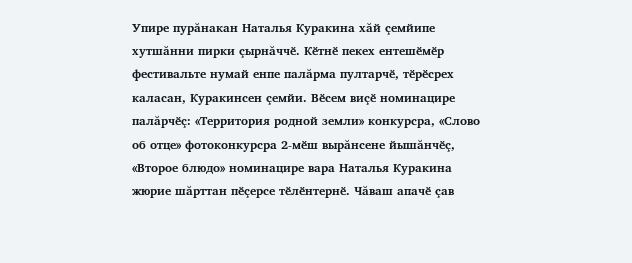Упире пурăнакан Наталья Куракина хăй çемйипе хутшăнни пирки çырнăччӗ. Кӗтнӗ пекех ентешӗмӗр фестивальте нумай енпе палăрма пултарчӗ, тӗрӗсрех каласан, Куракинсен çемйи. Вӗсем виçӗ номинацире палăрчӗç: «Территория родной земли» конкурсра, «Слово об отце» фотоконкурсра 2-мӗш вырăнсене йышăнчӗç, «Второе блюдо» номинацире вара Наталья Куракина жюрие шăрттан пӗçерсе тӗлӗнтернӗ. Чăваш апачӗ çав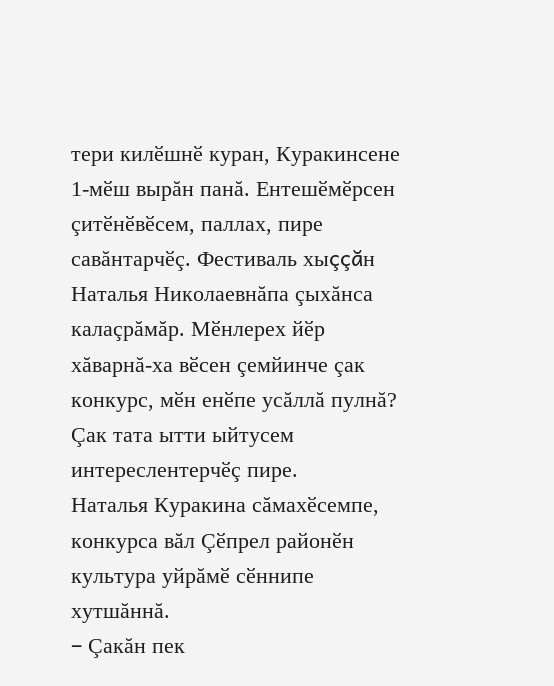тери килӗшнӗ куран, Куракинсене 1-мӗш вырăн панă. Ентешӗмӗрсен çитӗнӗвӗсем, паллах, пире савăнтарчӗç. Фестиваль хыççăн Наталья Николаевнăпа çыхăнса калаçрăмăр. Мӗнлерех йӗр хăварнă-ха вӗсен çемйинче çак конкурс, мӗн енӗпе усăллă пулнă? Çак тата ытти ыйтусем интереслентерчӗç пире.
Наталья Куракина сăмахӗсемпе, конкурса вăл Çӗпрел районӗн культура уйрăмӗ сӗннипе хутшăннă.
– Çакăн пек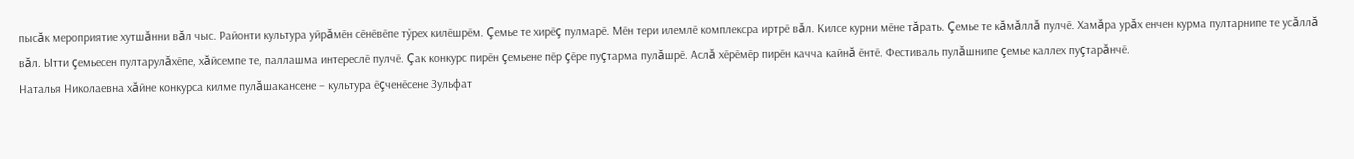пысăк мероприятие хутшăнни вăл чыс. Районти культура уйрăмӗн сӗнӗвӗпе тӳрех килӗшрӗм. Çемье те хирӗç пулмарӗ. Мӗн тери илемлӗ комплексра иртрӗ вăл. Килсе курни мӗне тăрать. Çемье те кăмăллă пулчӗ. Хамăра урăх енчен курма пултарнипе те усăллă вăл. Ытти çемьесен пултарулăхӗпе, хăйсемпе те, паллашма интереслӗ пулчӗ. Çак конкурс пирӗн çемьене пӗр çӗре пуçтарма пулăшрӗ. Аслă хӗрӗмӗр пирӗн качча кайнă ӗнтӗ. Фестиваль пулăшнипе çемье каллех пуçтарăнчӗ.
Наталья Николаевна хăйне конкурса килме пулăшакансене – культура ӗçченӗсене Зульфат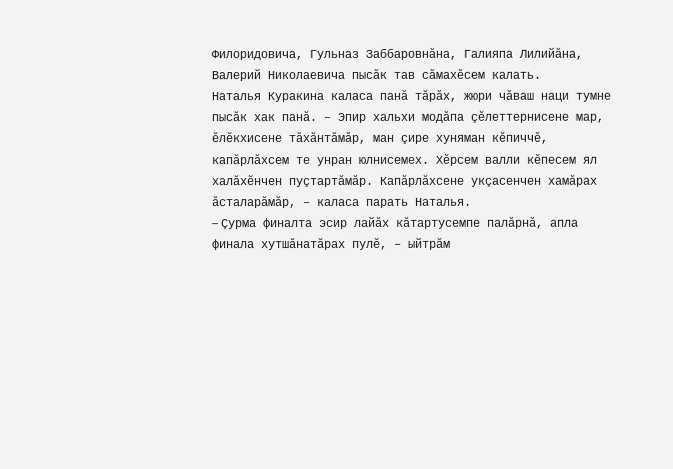Филоридовича, Гульназ Заббаровнăна, Галияпа Лилийăна, Валерий Николаевича пысăк тав сăмахӗсем калать.
Наталья Куракина каласа панă тăрăх, жюри чăваш наци тумне пысăк хак панă. – Эпир хальхи модăпа çӗлеттернисене мар, ӗлӗкхисене тăхăнтăмăр, ман çире хуняман кӗпиччӗ, капăрлăхсем те унран юлнисемех. Хӗрсем валли кӗпесем ял халăхӗнчен пуçтартăмăр. Капăрлăхсене укçасенчен хамăрах ăсталарăмăр, – каласа парать Наталья.
– Çурма финалта эсир лайăх кăтартусемпе палăрнă, апла финала хутшăнатăрах пулӗ, – ыйтрăм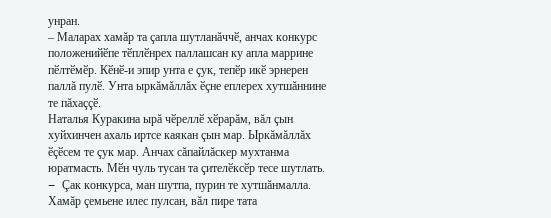унран.
– Маларах хамăр та çапла шутланăччӗ, анчах конкурс положенийӗпе тӗплӗнрех паллашсан ку апла маррине пӗлтӗмӗр. Кӗнӗ-и эпир унта е çук, тепӗр икӗ эрнерен паллă пулӗ. Унта ыркăмăллăх ӗçне еплерех хутшăннине те пăхаççӗ.
Наталья Куракина ырă чӗреллӗ хӗрарăм, вăл çын хуйхинчен ахаль иртсе каякан çын мар. Ыркăмăллăх ӗçӗсем те çук мар. Анчах сăпайлăскер мухтанма юратмасть. Мӗн чуль тусан та çителӗксӗр тесе шутлать.
– Çак конкурса, ман шутпа, пурин те хутшăнмалла. Хамăр çемьене илес пулсан, вăл пире тата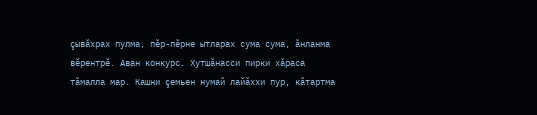çывăхрах пулма, пӗр-пӗрне ытларах сума сума, ăнланма вӗрентрӗ. Аван конкурс. Хутшăнасси пирки хăраса тăмалла мар. Кашни çемьен нумай лайăххи пур, кăтартма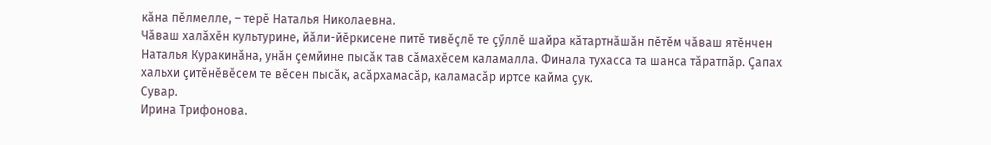кăна пӗлмелле, – терӗ Наталья Николаевна.
Чăваш халăхӗн культурине, йăли-йӗркисене питӗ тивӗçлӗ те çӳллӗ шайра кăтартнăшăн пӗтӗм чăваш ятӗнчен Наталья Куракинăна, унăн çемйине пысăк тав сăмахӗсем каламалла. Финала тухасса та шанса тăратпăр. Çапах хальхи çитӗнӗвӗсем те вӗсен пысăк, асăрхамасăр, каламасăр иртсе кайма çук.
Сувар.
Ирина Трифонова.